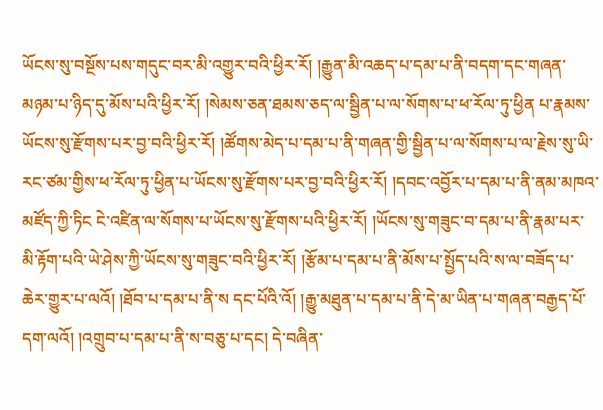ཡོངས་སུ་བསྔོས་པས་གདུང་བར་མི་འགྱུར་བའི་ཕྱིར་རོ། །རྒྱུན་མི་འཆད་པ་དམ་པ་ནི་བདག་དང་གཞན་མཉམ་པ་ཉིད་དུ་མོས་པའི་ཕྱིར་རོ། །སེམས་ཅན་ཐམས་ཅད་ལ་སྦྱིན་པ་ལ་སོགས་པ་ཕ་རོལ་ཏུ་ཕྱིན པ་རྣམས་ཡོངས་སུ་རྫོགས་པར་བྱ་བའི་ཕྱིར་རོ། །ཚོགས་མེད་པ་དམ་པ་ནི་གཞན་གྱི་སྦྱིན་པ་ལ་སོགས་པ་ལ་རྗེས་སུ་ཡི་རང་ཙམ་གྱིས་ཕ་རོལ་ཏུ་ཕྱིན་པ་ཡོངས་སུ་རྫོགས་པར་བྱ་བའི་ཕྱིར་རོ། །དབང་འབྱོར་པ་དམ་པ་ནི་ནམ་མཁའ་མཛོད་ཀྱི་ཏིང ངེ་འཛིན་ལ་སོགས་པ་ཡོངས་སུ་རྫོགས་པའི་ཕྱིར་རོ། །ཡོངས་སུ་གཟུང་བ་དམ་པ་ནི་རྣམ་པར་མི་རྟོག་པའི་ཡེ་ཤེས་ཀྱི་ཡོངས་སུ་གཟུང་བའི་ཕྱིར་རོ། །རྩོམ་པ་དམ་པ་ནི་མོས་པ་སྤྱོད་པའི་ས་ལ་བཟོད་པ་ཆེར་གྱུར་པ་ལའོ། །ཐོབ་པ་དམ་པ་ནི་ས དང་པོའི་འོ། །རྒྱུ་མཐུན་པ་དམ་པ་ནི་དེ་མ་ཡིན་པ་གཞན་བརྒྱད་པོ་དག་ལའོ། །འགྲུབ་པ་དམ་པ་ནི་ས་བཅུ་པ་དང། དེ་བཞིན་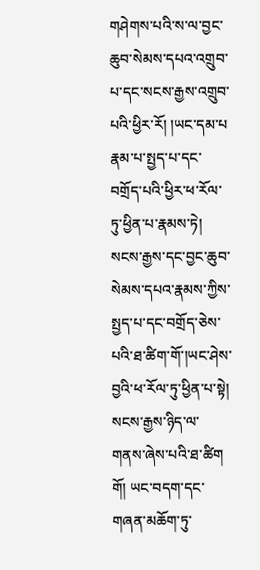གཤེགས་པའི་ས་ལ་བྱང་ཆུབ་སེམས་དཔའ་འགྲུབ་པ་དང་སངས་རྒྱས་འགྲུབ་པའི་ཕྱིར་རོ། །ཡང་དམ་པ རྣམ་པ་སྤྱད་པ་དང་བགྲོད་པའི་ཕྱིར་ཕ་རོལ་ཏུ་ཕྱིན་པ་རྣམས་ཏེ། སངས་རྒྱས་དང་བྱང་ཆུབ་སེམས་དཔའ་རྣམས་ཀྱིས་སྤྱད་པ་དང་བགྲོད་ཅེས་པའི་ཐ་ཚིག་གོ་།ཡང་ཤེས་བྱའི་ཕ་རོལ་ཏུ་ཕྱིན་པ་སྟེ། སངས་རྒྱས་ཉིད་ལ་གནས་ཞེས་པའི་ཐ་ཚིག གོ། ཡང་བདག་དང་གཞན་མཆོག་ཏུ་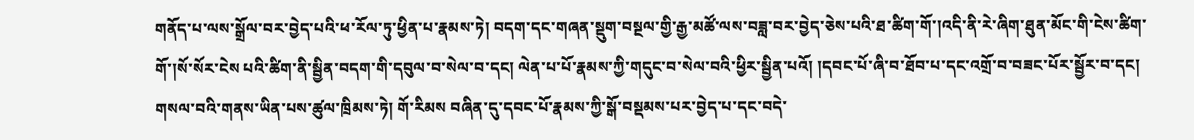གནོད་པ་ལས་སྒྲོལ་བར་བྱེད་པའི་ཕ་རོལ་ཏུ་ཕྱིན་པ་རྣམས་ཏེ། བདག་དང་གཞན་སྡུག་བསྔལ་གྱི་རྒྱ་མཚོ་ལས་བཟླ་བར་བྱེད་ཅེས་པའི་ཐ་ཚིག་གོ་།འདི་ནི་རེ་ཞིག་ཐུན་མོང་གི་ངེས་ཚིག་གོ་།སོ་སོར་ངེས པའི་ཚིག་ནི་སྦྱིན་བདག་གི་དབུལ་བ་སེལ་བ་དང། ལེན་པ་པོ་རྣམས་ཀྱི་གདུང་བ་སེལ་བའི་ཕྱིར་སྦྱིན་པའོ། །དབང་པོ་ཞི་བ་ཐོབ་པ་དང་འགྲོ་བ་བཟང་པོར་སྦྱོར་བ་དང། གསལ་བའི་གནས་ཡིན་པས་ཚུལ་ཁྲིམས་ཏེ། གོ་རིམས བཞིན་དུ་དབང་པོ་རྣམས་ཀྱི་སྒོ་བསྡམས་པར་བྱེད་པ་དང་བདེ་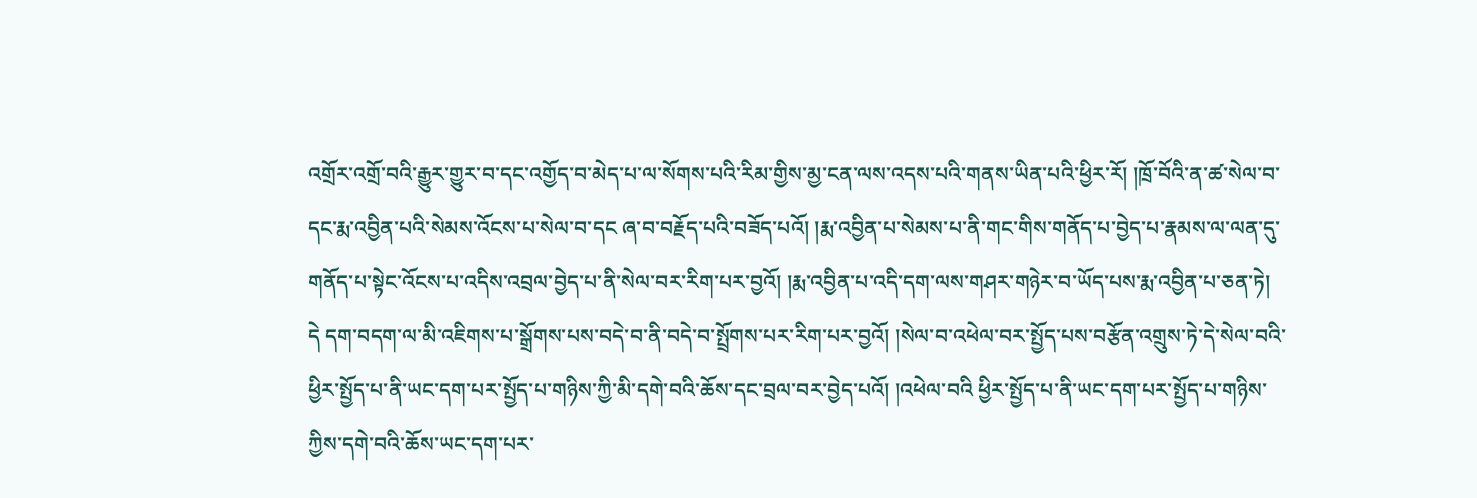འགྲོར་འགྲོ་བའི་རྒྱུར་གྱུར་བ་དང་འགྱོད་བ་མེད་པ་ལ་སོགས་པའི་རིམ་གྱིས་མྱ་ངན་ལས་འདས་པའི་གནས་ཡིན་པའི་ཕྱིར་རོ། །ཁྲོ་བོའི་ན་ཚ་སེལ་བ་དང་རྨ་འབྱིན་པའི་སེམས་འོངས་པ་སེལ་བ་དང ཞ་བ་བརྗོད་པའི་བཟོད་པའོ། །རྨ་འབྱིན་པ་སེམས་པ་ནི་གང་གིས་གནོད་པ་བྱེད་པ་རྣམས་ལ་ལན་དུ་གནོད་པ་སྟེང་འོངས་པ་འདིས་འབྲལ་བྱེད་པ་ནི་སེལ་བར་རིག་པར་བྱའོ། །རྨ་འབྱིན་པ་འདི་དག་ལས་གཤར་གཉེར་བ་ཡོད་པས་རྨ་འབྱིན་པ་ཅན་ཏེ། དེ དག་བདག་ལ་མི་འཇིགས་པ་སྒྲོགས་པས་བདེ་བ་ནི་བདེ་བ་སྤྲོགས་པར་རིག་པར་བྱའོ། །སེལ་བ་འཕེལ་བར་སྤྱོད་པས་བརྩོན་འགྲུས་ཏེ་དེ་སེལ་བའི་ཕྱིར་སྤྱོད་པ་ནི་ཡང་དག་པར་སྤྱོད་པ་གཉིས་ཀྱི་མི་དགེ་བའི་ཆོས་དང་བྲལ་བར་བྱེད་པའོ། །འཕེལ་བའི ཕྱིར་སྤྱོད་པ་ནི་ཡང་དག་པར་སྤྱོད་པ་གཉིས་ཀྱིས་དགེ་བའི་ཆོས་ཡང་དག་པར་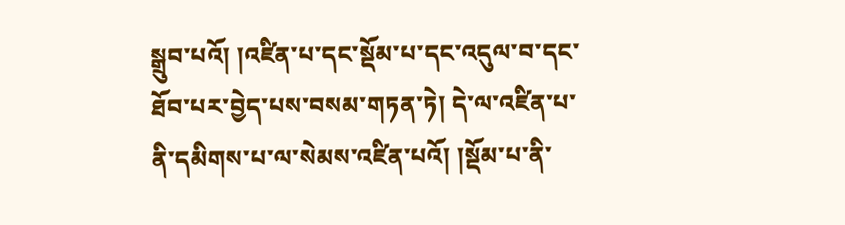སྒྲུབ་པའོ། །འཛིན་པ་དང་སྡོམ་པ་དང་འདུལ་བ་དང་ཐོབ་པར་བྱེད་པས་བསམ་གཏན་ཏེ། དེ་ལ་འཛིན་པ་ནི་དམིགས་པ་ལ་སེམས་འཛིན་པའོ། །སྡོམ་པ་ནི་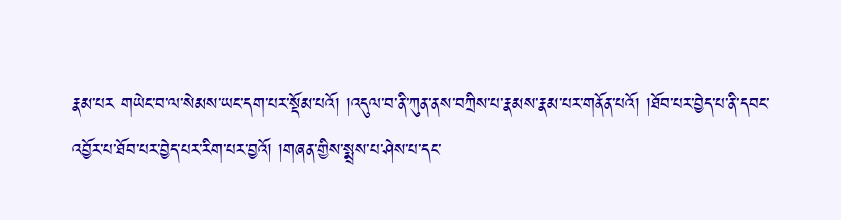རྣམ་པར གཡེང་བ་ལ་སེམས་ཡང་དག་པར་སྡོམ་པའོ། །འདུལ་བ་ནི་ཀུན་ནས་བཀྲིས་པ་རྣམས་རྣམ་པར་གནོན་པའོ། །ཐོབ་པར་བྱེད་པ་ནི་དབང་འབྱོར་པ་ཐོབ་པར་བྱེད་པར་རིག་པར་བྱའོ། །གཞན་གྱིས་སྨྲས་པ་ཤེས་པ་དང་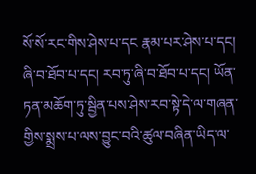སོ་སོ་རང་གིས་ཤེས་པ་དང རྣམ་པར་ཤེས་པ་དང། ཞི་བ་ཐོབ་པ་དང། རབ་ཏུ་ཞི་བ་ཐོབ་པ་དང། ཡོན་ཏན་མཆོག་ཏུ་སྦྱིན་པས་ཤེས་རབ་སྟེ་དེ་ལ་གཞན་གྱིས་སྨྲས་པ་ལས་བྱུང་བའི་ཚུལ་བཞིན་ཡིད་ལ་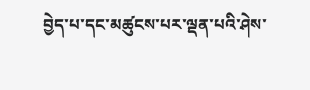བྱེད་པ་དང་མཚུངས་པར་ལྡན་པའི་ཤེས་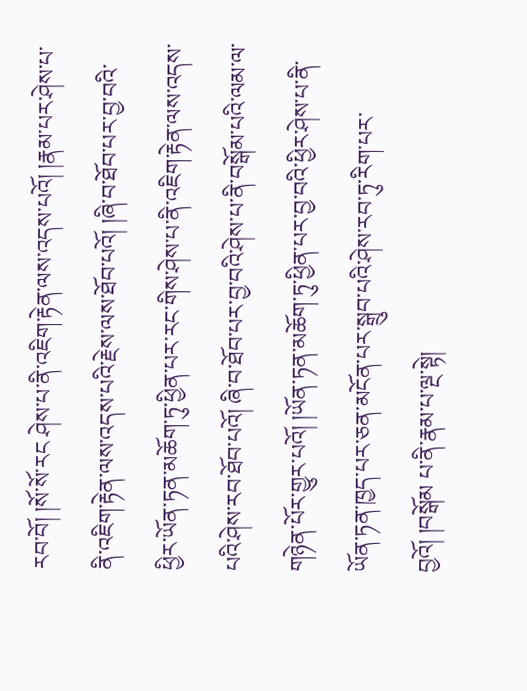རབ་བོ། །སོ་སོ་རང ཤེས་པ་ནི་འཇིག་རྟེན་ལས་འདས་པའོ། །རྣམ་པར་ཤེས་པ་ནི་འཇིག་རྟེན་ལས་འདས་པའི་རྗེས་ལས་ཐོབ་པའོ། །ཞི་བ་ཐོབ་པར་བྱ་བའི་ཕྱིར་ཡོན་ཏན་མཆོག་ཏུ་ཕྱིན་པར་རང་གིས་ཤེས་པ་ནི་འཇིག་རྟེན་ལས་འདས་པའི་ཤེས་རབ་ཐོབ་པའོ། ཞི་བ་ཐོབ་པར་བྱ་བའི་ཤེས་པ་ནི་བསྒོམ་པའི་ལམ་ལ་གཉེན་པོར་གྱུར་པའོ། །ཡོན་ཏན་མཆོག་ཏུ་ཕྱིན་པར་བྱ་བའི་ཕྱིར་ཤེས་པ་ནི་ཡོན་ཏན་ཁྱད་པར་ཅན་མངོན་པར་སྒྲུབ་པའི་ཤེས་རབ་ཏུ་རིག་པར་བྱའོ། །བསྒོམ པ་ནི་རྣམ་པ་ལྔ་སྟེ།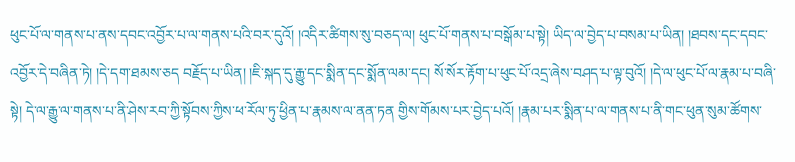ཕུང་པོ་ལ་གནས་པ་ནས་དབང་འབྱོར་པ་ལ་གནས་པའི་བར་དུའོ། །འདིར་ཚིགས་སུ་བཅད་ལ། ཕུང་པོ་གནས་པ་བསྒོམ་པ་སྟེ། ཡིད་ལ་བྱེད་པ་བསམ་པ་ཡིན། །ཐབས་དང་དབང་འབྱོར་དེ་བཞིན་ཏེ། །དེ་དག་ཐམས་ཅད བརྗོད་པ་ཡིན། །ཇི་སྐད་དུ་རྒྱུ་དང་སྨིན་དང་སྨོན་ལམ་དང། སོ་སོར་རྟོག་པ་ཕུང་པོ་འདྲ་ཞེས་བཤད་པ་ལྟ་བུའོ། །དེ་ལ་ཕུང་པོ་ལ་རྣམ་པ་བཞི་སྟེ། དེ་ལ་རྒྱུ་ལ་གནས་པ་ནི་ཤེས་རབ་ཀྱི་སྟོབས་ཀྱིས་ཕ་རོལ་ཏུ་ཕྱིན་པ་རྣམས་ལ་ནན་ཏན གྱིས་གོམས་པར་བྱེད་པའོ། །རྣམ་པར་སྨིན་པ་ལ་གནས་པ་ནི་གང་ཕུན་སུམ་ཚོགས་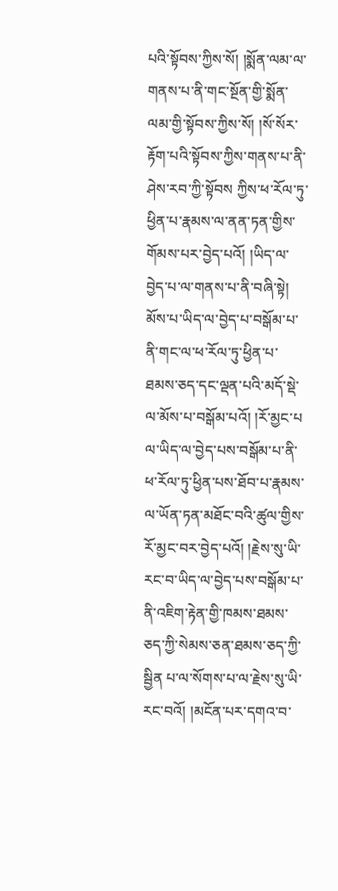པའི་སྟོབས་ཀྱིས་སོ། །སྨོན་ལམ་ལ་གནས་པ་ནི་གང་སྔོན་གྱི་སྨོན་ལམ་གྱི་སྟོབས་ཀྱིས་སོ། །སོ་སོར་རྟོག་པའི་སྟོབས་ཀྱིས་གནས་པ་ནི་ཤེས་རབ་ཀྱི་སྟོབས ཀྱིས་ཕ་རོལ་ཏུ་ཕྱིན་པ་རྣམས་ལ་ནན་ཏན་གྱིས་གོམས་པར་བྱེད་པའོ། །ཡིད་ལ་བྱེད་པ་ལ་གནས་པ་ནི་བཞི་སྟེ། མོས་པ་ཡིད་ལ་བྱེད་པ་བསྒོམ་པ་ནི་གང་ལ་ཕ་རོལ་ཏུ་ཕྱིན་པ་ཐམས་ཅད་དང་ལྡན་པའི་མདོ་སྡེ་ལ་མོས་པ་བསྒོམ་པའོ། །རོ་མྱང་པ ལ་ཡིད་ལ་བྱེད་པས་བསྒོམ་པ་ནི་ཕ་རོལ་ཏུ་ཕྱིན་པས་ཐོབ་པ་རྣམས་ལ་ཡོན་ཏན་མཐོང་བའི་ཚུལ་གྱིས་རོ་མྱང་བར་བྱེད་པའོ། །རྗེས་སུ་ཡི་རང་བ་ཡིད་ལ་བྱེད་པས་བསྒོམ་པ་ནི་འཇིག་རྟེན་གྱི་ཁམས་ཐམས་ཅད་ཀྱི་སེམས་ཅན་ཐམས་ཅད་ཀྱི་སྦྱིན པ་ལ་སོགས་པ་ལ་རྗེས་སུ་ཡི་རང་བའོ། །མངོན་པར་དགའ་བ་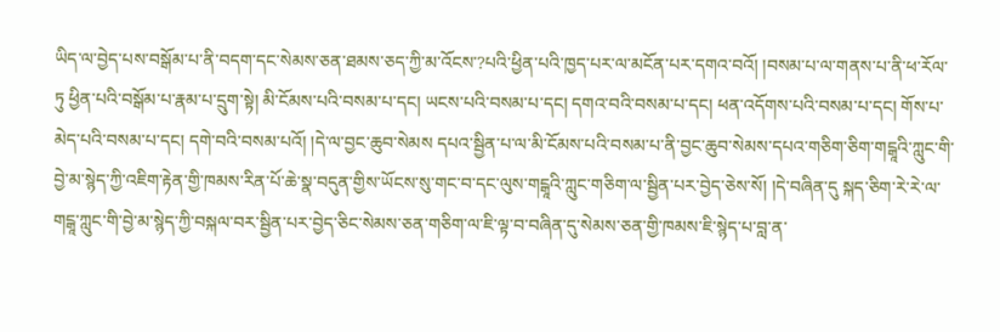ཡིད་ལ་བྱེད་པས་བསྒོམ་པ་ནི་བདག་དང་སེམས་ཅན་ཐམས་ཅད་ཀྱི་མ་འོངས་?པའི་ཕྱིན་པའི་ཁྱད་པར་ལ་མངོན་པར་དགའ་བའོ། །བསམ་པ་ལ་གནས་པ་ནི་ཕ་རོལ་ཏུ ཕྱིན་པའི་བསྒོམ་པ་རྣམ་པ་དྲུག་སྟེ། མི་ངོམས་པའི་བསམ་པ་དང། ཡངས་པའི་བསམ་པ་དང། དགའ་བའི་བསམ་པ་དང། ཕན་འདོགས་པའི་བསམ་པ་དང། གོས་པ་མེད་པའི་བསམ་པ་དང། དགེ་བའི་བསམ་པའོ། །དེ་ལ་བྱང་ཆུབ་སེམས དཔའ་སྦྱིན་པ་ལ་མི་ངོམས་པའི་བསམ་པ་ནི་བྱང་ཆུབ་སེམས་དཔའ་གཅིག་ཅིག་གངྒཱའི་ཀླུང་གི་བྱེ་མ་སྙེད་ཀྱི་འཇིག་རྟེན་གྱི་ཁམས་རིན་པོ་ཆེ་སྣ་བདུན་གྱིས་ཡོངས་སུ་གང་བ་དང་ལུས་གངྒཱའི་ཀླུང་གཅིག་ལ་སྦྱིན་པར་བྱེད་ཅེས་སོ། །དེ་བཞིན་དུ སྐད་ཅིག་རེ་རེ་ལ་གངྒཱ་ཀླུང་གི་བྱེ་མ་སྙེད་ཀྱི་བསྐལ་བར་སྦྱིན་པར་བྱེད་ཅིང་སེམས་ཅན་གཅིག་ལ་ཇི་ལྟ་བ་བཞིན་དུ་སེམས་ཅན་གྱི་ཁམས་ཇི་སྙེད་པ་བླ་ན་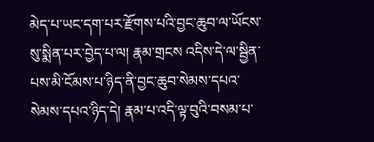མེད་པ་ཡང་དག་པར་རྫོགས་པའི་བྱང་ཆུབ་ལ་ཡོངས་སུ་སྨིན་པར་བྱེད་པ་ལ། རྣམ་གྲངས འདིས་དེ་ལ་སྦྱིན་པས་མི་ངོམས་པ་ཉིད་ནི་བྱང་ཆུབ་སེམས་དཔའ་སེམས་དཔའ་ཉིད་དེ། རྣམ་པ་འདི་ལྟ་བུའི་བསམ་པ་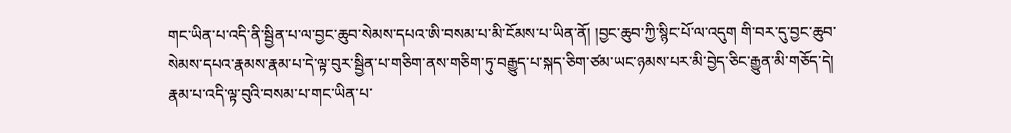གང་ཡིན་པ་འདི་ནི་སྦྱིན་པ་ལ་བྱང་ཆུབ་སེམས་དཔའ་ཨི་བསམ་པ་མི་ངོམས་པ་ཡིན་ནོ། །བྱང་ཆུབ་ཀྱི་སྙིང་པོ་ལ་འདུག གི་བར་དུ་བྱང་ཆུབ་སེམས་དཔའ་རྣམས་རྣམ་པ་དེ་ལྟ་བུར་སྦྱིན་པ་གཅིག་ནས་གཅིག་ཏུ་བརྒྱུད་པ་སྐད་ཅིག་ཙམ་ཡང་ཉམས་པར་མི་བྱེད་ཅིང་རྒྱུན་མི་གཅོད་དེ། རྣམ་པ་འདི་ལྟ་བུའི་བསམ་པ་གང་ཡིན་པ་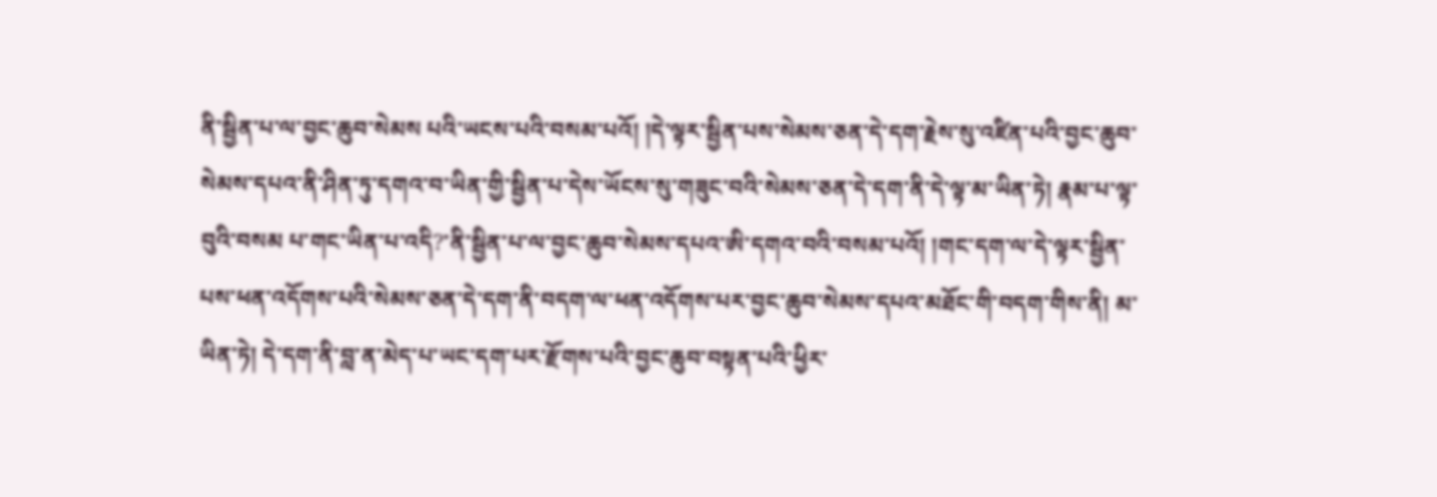ནི་སྦྱིན་པ་ལ་བྱང་ཆུབ་སེམས པའི་ཡངས་པའི་བསམ་པའོ། །དེ་ལྟར་སྦྱིན་པས་སེམས་ཅན་དེ་དག་རྗེས་སུ་འཛིན་པའི་བྱང་ཆུབ་སེམས་དཔའ་ནི་ཤིན་ཏུ་དགའ་བ་ཡིན་གྱི་སྦྱིན་པ་དེས་ཡོངས་སུ་གཟུང་བའི་སེམས་ཅན་དེ་དག་ནི་དེ་ལྟ་མ་ཡིན་ཏེ། རྣམ་པ་ལྟ་བུའི་བསམ པ་གང་ཡིན་པ་འདི?་ནི་སྦྱིན་པ་ལ་བྱང་ཆུབ་སེམས་དཔའ་ཨི་དགའ་བའི་བསམ་པའོ། །གང་དག་ལ་དེ་ལྟར་སྦྱིན་པས་ཕན་འདོགས་པའི་སེམས་ཅན་དེ་དག་ནི་བདག་ལ་ཕན་འདོགས་པར་བྱང་ཆུབ་སེམས་དཔའ་མཐོང་གི་བདག་གིས་ནི། མ་ཡིན་ཏེ། དེ་དག་ནི་བླ་ན་མེད་པ་ཡང་དག་པར་རྫོགས་པའི་བྱང་ཆུབ་བསྟན་པའི་ཕྱིར་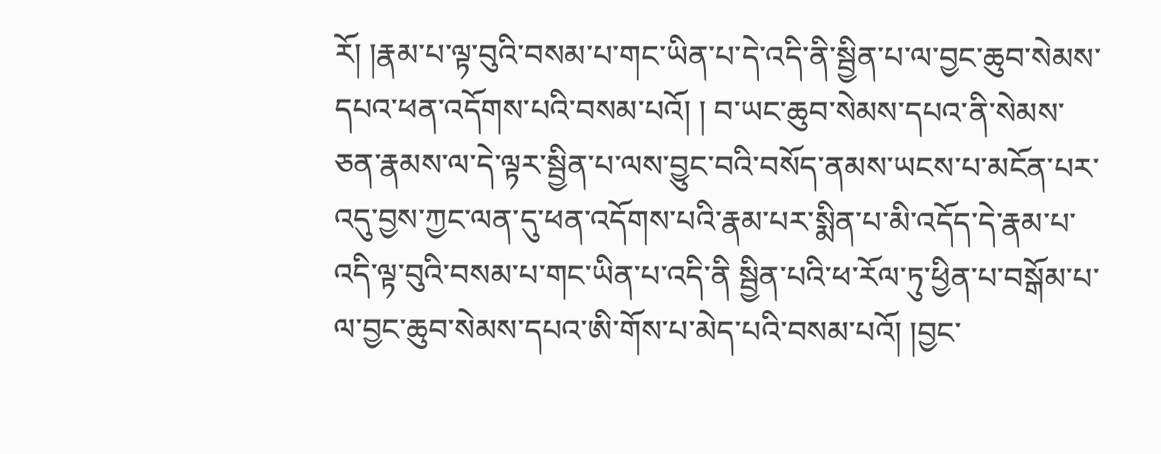རོ། །རྣམ་པ་ལྟ་བུའི་བསམ་པ་གང་ཡིན་པ་དེ་འདི་ནི་སྦྱིན་པ་ལ་བྱང་ཆུབ་སེམས་དཔའ་ཕན་འདོགས་པའི་བསམ་པའོ། ། བ་ཡང་ཆུབ་སེམས་དཔའ་ནི་སེམས་ཅན་རྣམས་ལ་དེ་ལྟར་སྦྱིན་པ་ལས་བྱུང་བའི་བསོད་ནམས་ཡངས་པ་མངོན་པར་འདུ་བྱས་ཀྱང་ལན་དུ་ཕན་འདོགས་པའི་རྣམ་པར་སྨིན་པ་མི་འདོད་དེ་རྣམ་པ་འདི་ལྟ་བུའི་བསམ་པ་གང་ཡིན་པ་འདི་ནི སྦྱིན་པའི་ཕ་རོལ་ཏུ་ཕྱིན་པ་བསྒོམ་པ་ལ་བྱང་ཆུབ་སེམས་དཔའ་ཨི་གོས་པ་མེད་པའི་བསམ་པའོ། །བྱང་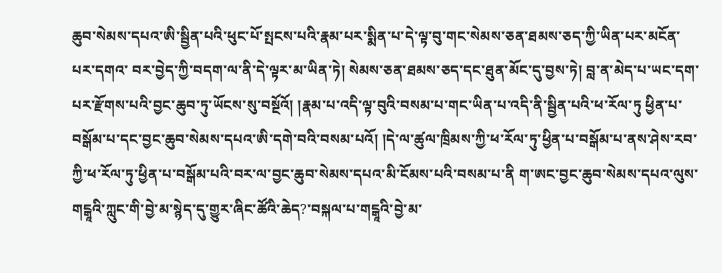ཆུབ་སེམས་དཔའ་ཨི་སྦྱིན་པའི་ཕུང་པོ་སྤངས་པའི་རྣམ་པར་སྨིན་པ་དེ་ལྟ་བུ་གང་སེམས་ཅན་ཐམས་ཅད་ཀྱི་ཡིན་པར་མངོན་པར་དགའ་ བར་བྱེད་ཀྱི་བདག་ལ་ནི་དེ་ལྟར་མ་ཡིན་ཏེ། སེམས་ཅན་ཐམས་ཅད་དང་ཐུན་མོང་དུ་བྱས་ཏེ། བླ་ན་མེད་པ་ཡང་དག་པར་རྫོགས་པའི་བྱང་ཆུབ་ཏུ་ཡོངས་སུ་བསྔོའོ། །རྣམ་པ་འདི་ལྟ་བུའི་བསམ་པ་གང་ཡིན་པ་འདི་ནི་སྦྱིན་པའི་ཕ་རོལ་ཏུ ཕྱིན་པ་བསྒོམ་པ་དང་བྱང་ཆུབ་སེམས་དཔའ་ཨི་དགེ་བའི་བསམ་པའོ། །དེ་ལ་ཚུལ་ཁྲིམས་ཀྱི་ཕ་རོལ་ཏུ་ཕྱིན་པ་བསྒོམ་པ་ནས་ཤེས་རབ་ཀྱི་ཕ་རོལ་ཏུ་ཕྱིན་པ་བསྒོམ་པའི་བར་ལ་བྱང་ཆུབ་སེམས་དཔའ་མི་ངོམས་པའི་བསམ་པ་ནི ག་ཨང་བྱང་ཆུབ་སེམས་དཔའ་ལུས་གངྒཱའི་ཀླུང་གི་བྱེ་མ་སྙེད་དུ་གྱུར་ཞིང་ཚོའི་ཆེད?་བསྐལ་པ་གངྒཱའི་བྱེ་མ་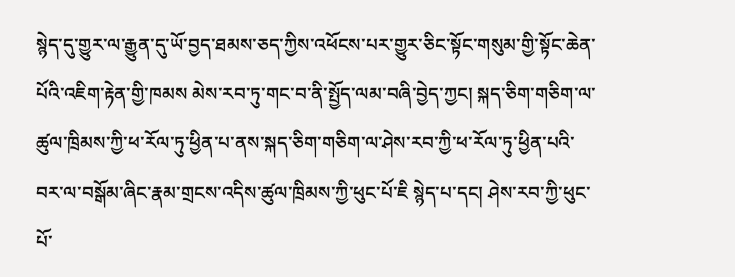སྙེད་དུ་གྱུར་ལ་རྒྱུན་དུ་ཡོ་བྱད་ཐམས་ཅད་ཀྱིས་འཕོངས་པར་གྱུར་ཅིང་སྟོང་གསུམ་གྱི་སྟོང་ཆེན་པོའི་འཇིག་རྟེན་གྱི་ཁམས མེས་རབ་ཏུ་གང་བ་ནི་སྤྱོད་ལམ་བཞི་བྱེད་ཀྱང། སྐད་ཅིག་གཅིག་ལ་ཚུལ་ཁྲིམས་ཀྱི་ཕ་རོལ་ཏུ་ཕྱིན་པ་ནས་སྐད་ཅིག་གཅིག་ལ་ཤེས་རབ་ཀྱི་ཕ་རོལ་ཏུ་ཕྱིན་པའི་བར་ལ་བསྒོམ་ཞིང་རྣམ་གྲངས་འདིས་ཚུལ་ཁྲིམས་ཀྱི་ཕུང་པོ་ཇི སྙེད་པ་དང། ཤེས་རབ་ཀྱི་ཕུང་པོ་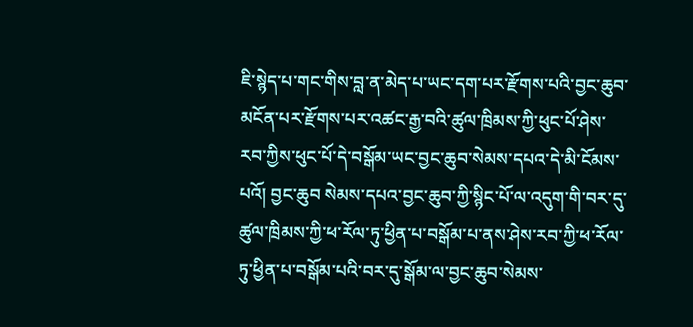ཇི་སྙེད་པ་གང་གིས་བླ་ན་མེད་པ་ཡང་དག་པར་རྫོགས་པའི་བྱང་ཆུབ་མངོན་པར་རྫོགས་པར་འཚང་རྒྱ་བའི་ཚུལ་ཁྲིམས་ཀྱི་ཕུང་པོ་ཤེས་རབ་ཀྱིས་ཕུང་པོ་དེ་བསྒོམ་ཡང་བྱང་ཆུབ་སེམས་དཔའ་དེ་མི་ངོམས་པའོ། བྱང་ཆུབ སེམས་དཔའ་བྱང་ཆུབ་ཀྱི་སྙིང་པོ་ལ་འདུག་གི་བར་དུ་ཚུལ་ཁྲིམས་ཀྱི་ཕ་རོལ་ཏུ་ཕྱིན་པ་བསྒོམ་པ་ནས་ཤེས་རབ་ཀྱི་ཕ་རོལ་ཏུ་ཕྱིན་པ་བསྒོམ་པའི་བར་དུ་སྒོམ་ལ་བྱང་ཆུབ་སེམས་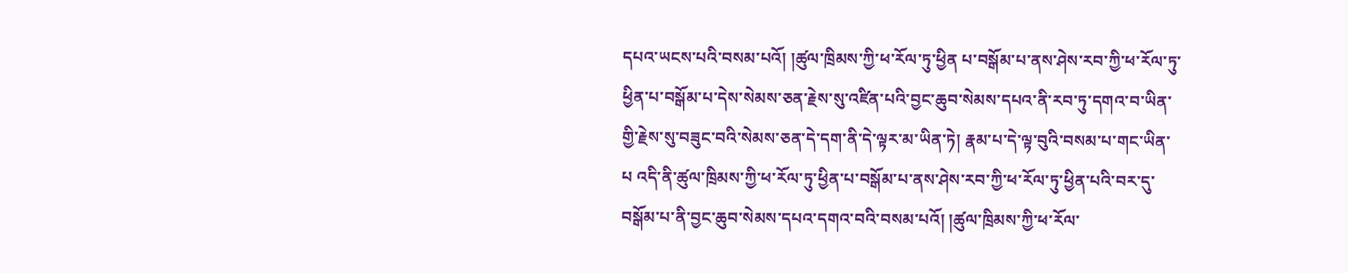དཔའ་ཡངས་པའི་བསམ་པའོ། །ཚུལ་ཁྲིམས་ཀྱི་ཕ་རོལ་ཏུ་ཕྱིན པ་བསྒོམ་པ་ནས་ཤེས་རབ་ཀྱི་ཕ་རོལ་ཏུ་ཕྱིན་པ་བསྒོམ་པ་དེས་སེམས་ཅན་རྗེས་སུ་འཛིན་པའི་བྱང་ཆུབ་སེམས་དཔའ་ནི་རབ་ཏུ་དགའ་བ་ཡིན་གྱི་རྗེས་སུ་བཟུང་བའི་སེམས་ཅན་དེ་དག་ནི་དེ་ལྟར་མ་ཡིན་ཏེ། རྣམ་པ་དེ་ལྟ་བུའི་བསམ་པ་གང་ཡིན་པ འདི་ནི་ཚུལ་ཁྲིམས་ཀྱི་ཕ་རོལ་ཏུ་ཕྱིན་པ་བསྒོམ་པ་ནས་ཤེས་རབ་ཀྱི་ཕ་རོལ་ཏུ་ཕྱིན་པའི་བར་དུ་བསྒོམ་པ་ནི་བྱང་ཆུབ་སེམས་དཔའ་དགའ་བའི་བསམ་པའོ། །ཚུལ་ཁྲིམས་ཀྱི་ཕ་རོལ་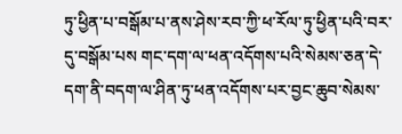ཏུ་ཕྱིན་པ་བསྒོམ་པ་ནས་ཤེས་རབ་ཀྱི་ཕ་རོལ་ཏུ་ཕྱིན་པའི་བར་དུ་བསྒོམ་པས གང་དག་ལ་ཕན་འདོགས་པའི་སེམས་ཅན་དེ་དག་ནི་བདག་ལ་ཤིན་ཏུ་ཕན་འདོགས་པར་བྱང་ཆུབ་སེམས་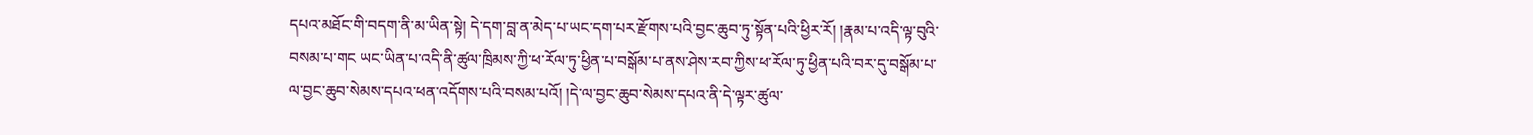དཔའ་མཐོང་གི་བདག་ནི་མ་ཡིན་སྟེ། དེ་དག་བླ་ན་མེད་པ་ཡང་དག་པར་རྫོགས་པའི་བྱང་ཆུབ་ཏུ་སྟོན་པའི་ཕྱིར་རོ། །རྣམ་པ་འདི་ལྟ་བུའི་བསམ་པ་གང ཡང་ཡིན་པ་འདི་ནི་ཚུལ་ཁྲིམས་ཀྱི་ཕ་རོལ་ཏུ་ཕྱིན་པ་བསྒོམ་པ་ནས་ཤེས་རབ་ཀྱིས་ཕ་རོལ་ཏུ་ཕྱིན་པའི་བར་དུ་བསྒོམ་པ་ལ་བྱང་ཆུབ་སེམས་དཔའ་ཕན་འདོགས་པའི་བསམ་པའོ། །དེ་ལ་བྱང་ཆུབ་སེམས་དཔའ་ནི་དེ་ལྟར་ཚུལ་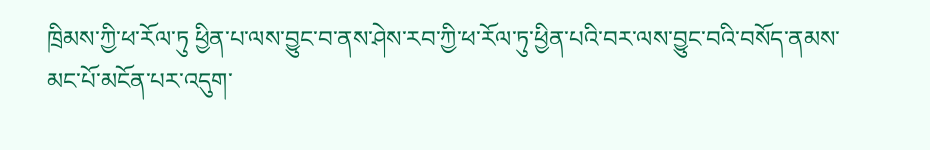ཁྲིམས་ཀྱི་ཕ་རོལ་ཏུ ཕྱིན་པ་ལས་བྱུང་བ་ནས་ཤེས་རབ་ཀྱི་ཕ་རོལ་ཏུ་ཕྱིན་པའི་བར་ལས་བྱུང་བའི་བསོད་ནམས་མང་པོ་མངོན་པར་འདུག་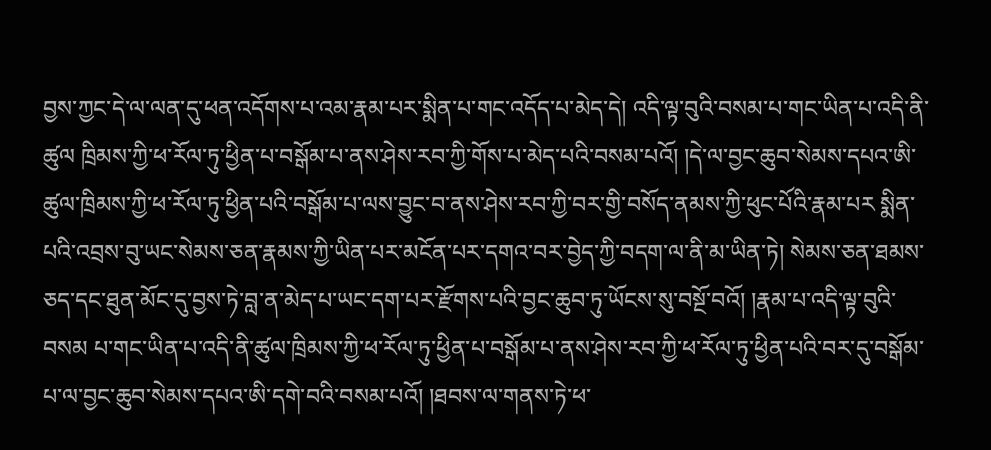བྱས་ཀྱང་དེ་ལ་ལན་དུ་ཕན་འདོགས་པ་འམ་རྣམ་པར་སྨིན་པ་གང་འདོད་པ་མེད་དེ། འདི་ལྟ་བུའི་བསམ་པ་གང་ཡིན་པ་འདི་ནི་ཚུལ ཁྲིམས་ཀྱི་ཕ་རོལ་ཏུ་ཕྱིན་པ་བསྒོམ་པ་ནས་ཤེས་རབ་ཀྱི་གོས་པ་མེད་པའི་བསམ་པའོ། །དེ་ལ་བྱང་ཆུབ་སེམས་དཔའ་ཨི་ཚུལ་ཁྲིམས་ཀྱི་ཕ་རོལ་ཏུ་ཕྱིན་པའི་བསྒོམ་པ་ལས་བྱུང་བ་ནས་ཤེས་རབ་ཀྱི་བར་གྱི་བསོད་ནམས་ཀྱི་ཕུང་པོའི་རྣམ་པར སྨིན་པའི་འབྲས་བུ་ཡང་སེམས་ཅན་རྣམས་ཀྱི་ཡིན་པར་མངོན་པར་དགའ་བར་བྱེད་ཀྱི་བདག་ལ་ནི་མ་ཡིན་ཏེ། སེམས་ཅན་ཐམས་ཅད་དང་ཐུན་མོང་དུ་བྱས་ཏེ་བླ་ན་མེད་པ་ཡང་དག་པར་རྫོགས་པའི་བྱང་ཆུབ་ཏུ་ཡོངས་སུ་བསྔོ་བའོ། །རྣམ་པ་འདི་ལྟ་བུའི་བསམ པ་གང་ཡིན་པ་འདི་ནི་ཚུལ་ཁྲིམས་ཀྱི་ཕ་རོལ་ཏུ་ཕྱིན་པ་བསྒོམ་པ་ནས་ཤེས་རབ་ཀྱི་ཕ་རོལ་ཏུ་ཕྱིན་པའི་བར་དུ་བསྒོམ་པ་ལ་བྱང་ཆུབ་སེམས་དཔའ་ཨི་དགེ་བའི་བསམ་པའོ། །ཐབས་ལ་གནས་ཏེ་ཕ་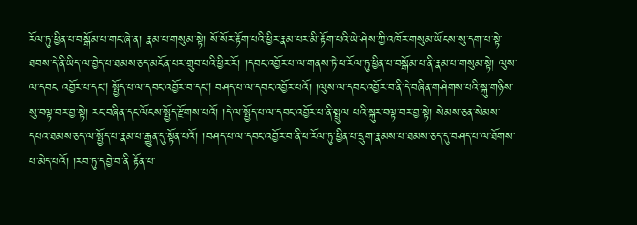རོལ་ཏུ་ཕྱིན་པ་བསྒོམ་པ་གང་ཞེ་ན། རྣམ་པ་གསུམ་སྟེ། སོ་སོར་རྟོག་པའི་ཕྱིར་རྣམ་པར་མི་རྟོག་པའི་ཡེ་ཤེས་ཀྱི་འཁོར་གསུམ་ཡོངས་སུ་དག་པ་སྟེ་ཐབས་དེ་ནི་ཡིད་ལ་བྱེད་པ་ཐམས་ཅད་མངོན་པར་གྲུབ་པའི་ཕྱིར་རོ། །དབང་འབྱོར་པ་ལ་གནས་ཏེ་ཕ་རོལ་ཏུ་ཕྱིན་པ་བསྒོམ་པ་ནི་རྣམ་པ་གསུམ་སྟེ། ལུས་ལ་དབང འབྱོར་པ་དང། སྤྱོད་པ་ལ་དབང་འབྱོར་བ་དང། བཤད་པ་ལ་དབང་འབྱོར་པའོ། །ལུས་ལ་དབང་འབྱོར་བ་ནི་དེ་བཞིན་གཤེགས་པའི་སྐུ་གཉིས་སུ་བལྟ་བར་བྱ་སྟེ། རང་བཞིན་དང་ལོངས་སྤྱོད་རྫོགས་པའོ། །དེ་ལ་སྤྱོད་པ་ལ་དབང་འབྱོར་པ་ནི་སྤྲུལ པའི་སྐུར་བལྟ་བར་བྱ་སྟེ། སེམས་ཅན་སེམས་དཔའ་ཐམས་ཅད་ལ་སྤྱོད་པ་རྣམ་པ་རྒྱུན་དུ་སྟོན་པའོ། །བཤད་པ་ལ་དབང་འབྱོར་བ་ནི་ཕ་རོལ་ཏུ་ཕྱིན་པ་དྲུག་རྣམས་པ་ཐམས་ཅད་དུ་བཤད་པ་ལ་ཐོགས་པ་མེད་པའོ། །རབ་ཏུ་དབྱེ་བ་ནི རྟོན་པ་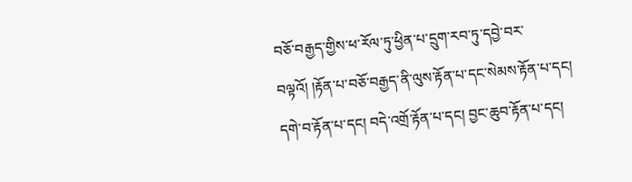བཅོ་བརྒྱད་གྱིས་ཕ་རོལ་ཏུ་ཕྱིན་པ་དྲུག་རབ་ཏུ་དབྱེ་བར་བལྟའོ། །རྟོན་པ་བཅོ་བརྒྱད་ནི་ལུས་རྟོན་པ་དང་སེམས་རྟོན་པ་དང། དགེ་བ་རྟོན་པ་དང། བདེ་འགྲོ་རྟོན་པ་དང། བྱང་ཆུབ་རྟོན་པ་དང།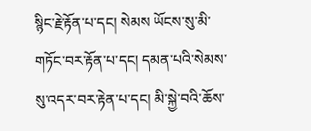སྙིང་རྗེ་རྟོན་པ་དང། སེམས ཡོངས་སུ་མི་གཏོང་བར་རྟོན་པ་དང། དམན་པའི་སེམས་སུ་འདར་བར་རྟེན་པ་དང། མི་སྐྱེ་བའི་ཆོས་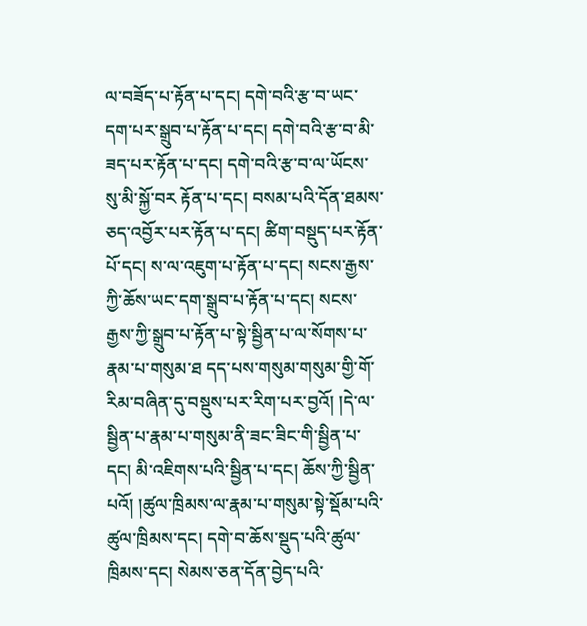ལ་བཟོད་པ་རྟོན་པ་དང། དགེ་བའི་རྩ་བ་ཡང་དག་པར་སྒྲུབ་པ་རྟོན་པ་དང། དགེ་བའི་རྩ་བ་མི་ཟད་པར་རྟོན་པ་དང། དགེ་བའི་རྩ་བ་ལ་ཡོངས་སུ་མི་སྐྱོ་བར རྟོན་པ་དང། བསམ་པའི་དོན་ཐམས་ཅད་འབྱོར་པར་རྟོན་པ་དང། ཚིག་བསྡུད་པར་རྟོན་པོ་དང། ས་ལ་འཇུག་པ་རྟོན་པ་དང། སངས་རྒྱས་ཀྱི་ཆོས་ཡང་དག་སྒྲུབ་པ་རྟོན་པ་དང། སངས་རྒྱས་ཀྱི་སྒྲུབ་པ་རྟོན་པ་སྟེ་སྦྱིན་པ་ལ་སོགས་པ་རྣམ་པ་གསུམ་ཐ དད་པས་གསུམ་གསུམ་གྱི་གོ་རིམ་བཞིན་དུ་བསྡུས་པར་རིག་པར་བྱའོ། །དེ་ལ་སྦྱིན་པ་རྣམ་པ་གསུམ་ནི་ཟང་ཟིང་གི་སྦྱིན་པ་དང། མི་འཇིགས་པའི་སྦྱིན་པ་དང། ཆོས་ཀྱི་སྦྱིན་པའོ། །ཚུལ་ཁྲིམས་ལ་རྣམ་པ་གསུམ་སྟེ་སྡོམ་པའི་ཚུལ་ཁྲིམས་དང། དགེ་བ་ཆོས་སྡུད་པའི་ཚུལ་ཁྲིམས་དང། སེམས་ཅན་དོན་བྱེད་པའི་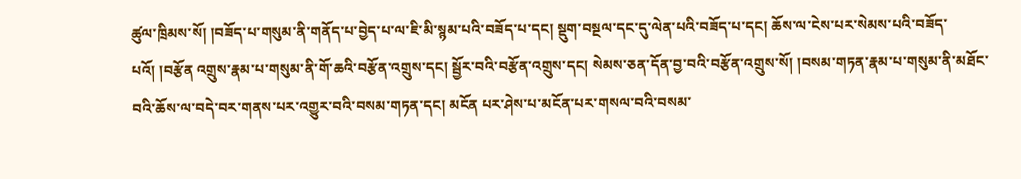ཚུལ་ཁྲིམས་སོ། །བཟོད་པ་གསུམ་ནི་གནོད་པ་བྱེད་པ་ལ་ཇི་མི་སྙམ་པའི་བཟོད་པ་དང། སྡུག་བསྔལ་དང་དུ་ལེན་པའི་བཟོད་པ་དང། ཆོས་ལ་ངེས་པར་སེམས་པའི་བཟོད་པའོ། །བརྩོན འགྲུས་རྣམ་པ་གསུམ་ནི་གོ་ཆའི་བརྩོན་འགྲུས་དང། སྦྱོར་བའི་བརྩོན་འགྲུས་དང། སེམས་ཅན་དོན་བྱ་བའི་བརྩོན་འགྲུས་སོ། །བསམ་གཏན་རྣམ་པ་གསུམ་ནི་མཐོང་བའི་ཆོས་ལ་བདེ་བར་གནས་པར་འགྱུར་བའི་བསམ་གཏན་དང། མངོན པར་ཤེས་པ་མངོན་པར་གསལ་བའི་བསམ་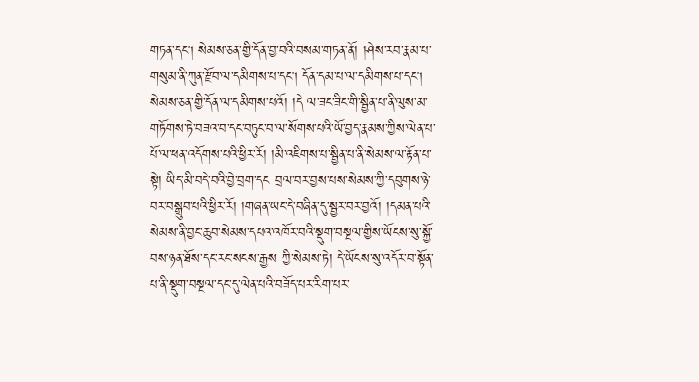གཏན་དང། སེམས་ཅན་གྱི་དོན་བྱ་བའི་བསམ་གཏན་ནོ། །ཤེས་རབ་རྣམ་པ་གསུམ་ནི་ཀུན་རྫོབ་ལ་དམིགས་པ་དང། དོན་དམ་པ་ལ་དམིགས་པ་དང། སེམས་ཅན་གྱི་དོན་ལ་དམིགས་པའོ། །དེ ལ་ཟང་ཟིང་གི་སྦྱིན་པ་ནི་ལུས་མ་གཏོགས་ཏེ་བཟའ་བ་དང་བཏུང་བ་ལ་སོགས་པའི་ཡོ་བྱད་རྣམས་ཀྱིས་ལེན་པ་པོ་ལ་ཕན་འདོགས་པའི་ཕྱིར་རོ། །མི་འཇིགས་པ་སྦྱིན་པ་ནི་སེམས་ལ་རྟོན་པ་སྟེ། ཡིད་མི་བདེ་བའི་བྱེ་བྲག་དང བྲལ་བར་བྱས་པས་སེམས་ཀྱི་དབུགས་ཉེ་བར་བསྒྲུབ་པའི་ཕྱིར་རོ། །གཞན་ཡང་དེ་བཞིན་དུ་སྦྱར་བར་བྱའོ། །དམན་པའི་སེམས་ནི་བྱང་ཆུབ་སེམས་དཔའ་འཁོར་བའི་སྡུག་བསྔལ་གྱིས་ཡོངས་སུ་སྐྱོ་བས་ཉན་ཐོས་དང་རང་སངས་རྒྱས ཀྱི་སེམས་ཏེ། དེ་ཡོངས་སུ་འདོར་བ་སྟོན་པ་ནི་སྡུག་བསྔལ་དང་དུ་ལེན་པའི་བཟོད་པར་རིག་པར་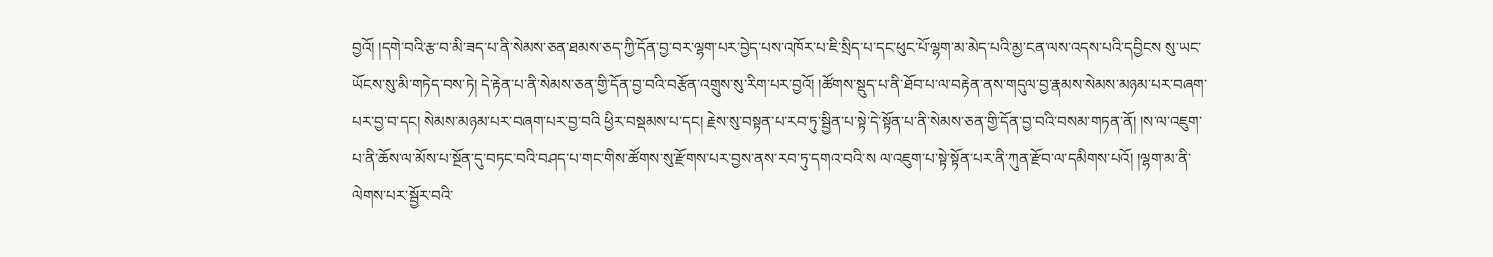བྱའོ། །དགེ་བའི་རྩ་བ་མི་ཟད་པ་ནི་སེམས་ཅན་ཐམས་ཅད་ཀྱི་དོན་བྱ་བར་ལྷག་པར་བྱེད་པས་འཁོར་པ་ཇི་སྲིད་པ་དང་ཕུང་པོ་ལྷག་མ་མེད་པའི་མྱ་ངན་ལས་འདས་པའི་དབྱིངས སུ་ཡང་ཡོངས་སུ་མི་གཏེད་བས་ཏེ། དེ་རྟེན་པ་ནི་སེམས་ཅན་གྱི་དོན་བྱ་བའི་བརྩོན་འགྲུས་སུ་རིག་པར་བྱའོ། །ཚོགས་སྡུད་པ་ནི་ཐོབ་པ་ལ་བརྟེན་ནས་གདུལ་བྱ་རྣམས་སེམས་མཉམ་པར་བཞག་པར་བྱ་བ་དང། སེམས་མཉམ་པར་བཞག་པར་བྱ་བའི ཕྱིར་བསྡམས་པ་དང། རྗེས་སུ་བསྟན་པ་རབ་ཏུ་སྦྱིན་པ་སྟེ་དེ་སྟོན་པ་ནི་སེམས་ཅན་གྱི་དོན་བྱ་བའི་བསམ་གཏན་ནོ། །ས་ལ་འཇུག་པ་ནི་ཆོས་ལ་མོས་པ་སྔོན་དུ་བཏང་བའི་བཤད་པ་གང་གིས་ཚོགས་སུ་རྫོགས་པར་བྱས་ནས་རབ་ཏུ་དགའ་བའི་ས ལ་འཇུག་པ་སྟེ་སྟོན་པར་ནི་ཀུན་རྫོབ་ལ་དམིགས་པའོ། །ལྷག་མ་ནི་ལེགས་པར་སྦྱོར་བའི་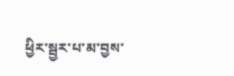ཕྱིར་སྦྱར་པ་མ་བྱས་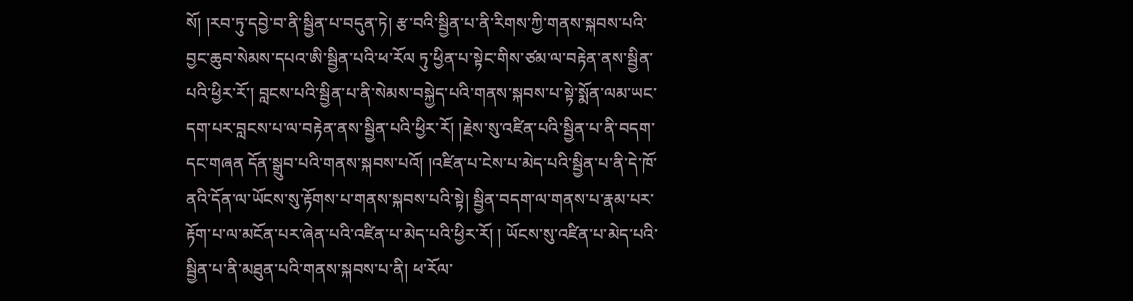སོ། །རབ་ཏུ་དབྱེ་བ་ནི་སྦྱིན་པ་བདུན་ཏེ། རྩ་བའི་སྦྱིན་པ་ནི་རིགས་ཀྱི་གནས་སྐབས་པའི་བྱང་ཆུབ་སེམས་དཔའ་ཨི་སྦྱིན་པའི་ཕ་རོལ ཏུ་ཕྱིན་པ་སྟེང་གིས་ཙམ་ལ་བརྟེན་ནས་སྦྱིན་པའི་ཕྱིར་རོ་། བླངས་པའི་སྦྱིན་པ་ནི་སེམས་བསྐྱེད་པའི་གནས་སྐབས་པ་སྟེ་སྨོན་ལམ་ཡང་དག་པར་བླངས་པ་ལ་བརྟེན་ནས་སྦྱིན་པའི་ཕྱིར་རོ། །རྗེས་སུ་འཛིན་པའི་སྦྱིན་པ་ནི་བདག་དང་གཞན དོན་སྒྲུབ་པའི་གནས་སྐབས་པའོ། །འཛིན་པ་ངེས་པ་མེད་པའི་སྦྱིན་པ་ནི་དེ་ཁོ་ནའི་དོན་ལ་ཡོངས་སུ་རྟོགས་པ་གནས་སྐབས་པའི་སྟེ། སྦྱིན་བདག་ལ་གནས་པ་རྣམ་པར་རྟོག་པ་ལ་མངོན་པར་ཞེན་པའི་འཛིན་པ་མེད་པའི་ཕྱིར་རོ། ། ཡོངས་སུ་འཛིན་པ་མེད་པའི་སྦྱིན་པ་ནི་མཐུན་པའི་གནས་སྐབས་པ་ནི། ཕ་རོལ་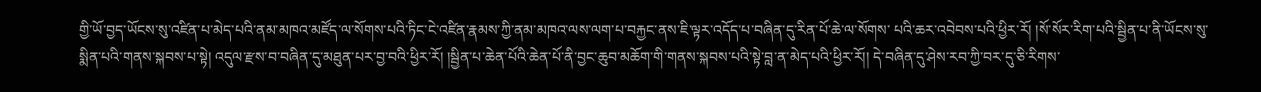གྱི་ཡོ་བྱད་ཡོངས་སུ་འཛིན་པ་མེད་པའི་ནམ་མཁའ་མཛོད་ལ་སོགས་པའི་ཏིང་ངེ་འཛིན་རྣམས་ཀྱི་ནམ་མཁའ་ལས་ལག་པ་བརྐྱང་ནས་ཇི་ལྟར་འདོད་པ་བཞིན་དུ་རིན་པོ་ཆེ་ལ་སོགས་ པའི་ཆར་འབེབས་པའི་ཕྱིར་རོ། །སོ་སོར་རིག་པའི་སྦྱིན་པ་ནི་ཡོངས་སུ་སྨིན་པའི་གནས་སྐབས་པ་སྟེ། འདུལ་རྫས་བ་བཞིན་དུ་མཐུན་པར་བྱ་བའི་ཕྱིར་རོ། །སྦྱིན་པ་ཆེན་པོའི་ཆེན་པོ་ནི་བྱང་ཆུབ་མཆོག་གི་གནས་སྐབས་པའི་སྟེ་བླ་ན་མེད་པའི་ཕྱིར་རོ།། དེ་བཞིན་དུ་ཤེས་རབ་ཀྱི་བར་དུ་ཅི་རིགས་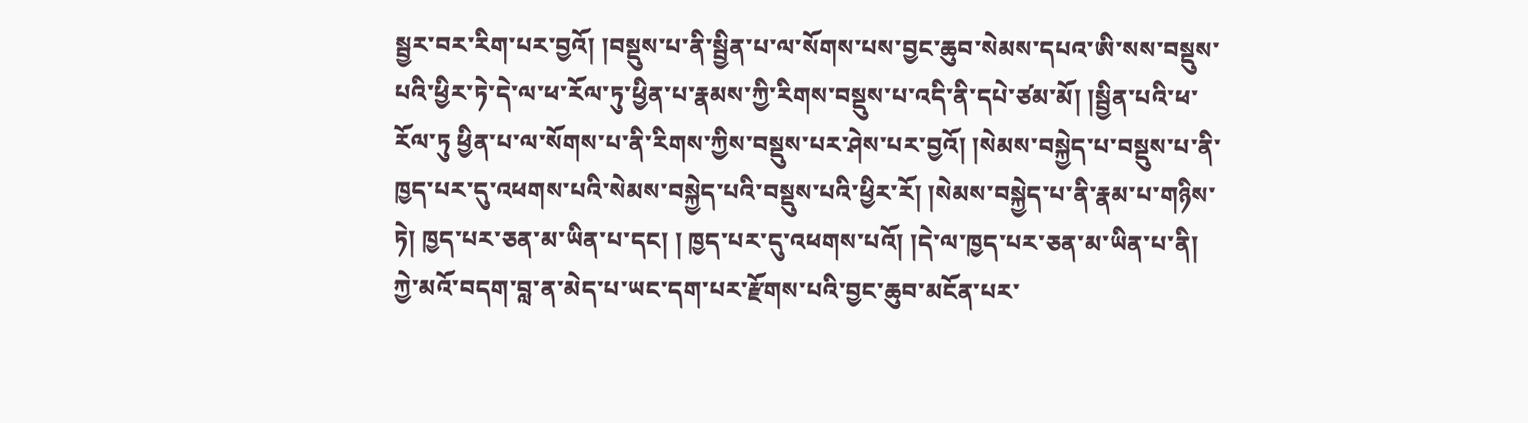སྦྱར་བར་རིག་པར་བྱའོ། །བསྡུས་པ་ནི་སྦྱིན་པ་ལ་སོགས་པས་བྱང་ཆུབ་སེམས་དཔའ་ཨི་སས་བསྡུས་པའི་ཕྱིར་ཏེ་དེ་ལ་ཕ་རོལ་ཏུ་ཕྱིན་པ་རྣམས་ཀྱི་རིགས་བསྡུས་པ་འདི་ནི་དཔེ་ཙམ་མོ། །སྦྱིན་པའི་ཕ་རོལ་ཏུ ཕྱིན་པ་ལ་སོགས་པ་ནི་རིགས་ཀྱིས་བསྡུས་པར་ཤེས་པར་བྱའོ། །སེམས་བསྐྱེད་པ་བསྡུས་པ་ནི་ཁྱད་པར་དུ་འཕགས་པའི་སེམས་བསྐྱེད་པའི་བསྡུས་པའི་ཕྱིར་རོ། །སེམས་བསྐྱེད་པ་ནི་རྣམ་པ་གཉིས་ཏེ། ཁྱད་པར་ཅན་མ་ཡིན་པ་དང། ། ཁྱད་པར་དུ་འཕགས་པའོ། །དེ་ལ་ཁྱད་པར་ཅན་མ་ཡིན་པ་ནི། ཀྱེ་མའོ་བདག་བླ་ན་མེད་པ་ཡང་དག་པར་རྫོགས་པའི་བྱང་ཆུབ་མངོན་པར་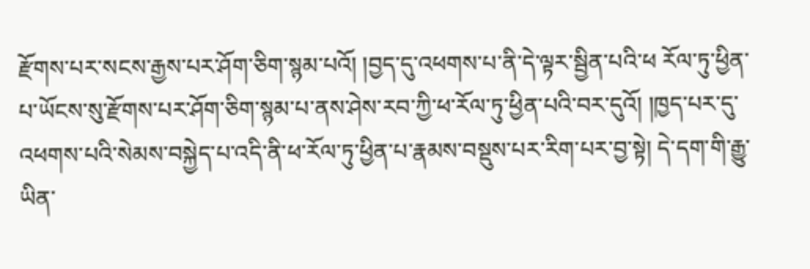རྫོགས་པར་སངས་རྒྱས་པར་ཤོག་ཅིག་སྙམ་པའོ། །བྱད་དུ་འཕགས་པ་ནི་དེ་ལྟར་སྦྱིན་པའི་ཕ རོལ་ཏུ་ཕྱིན་པ་ཡོངས་སུ་རྫོགས་པར་ཤོག་ཅིག་སྙམ་པ་ནས་ཤེས་རབ་ཀྱི་ཕ་རོལ་ཏུ་ཕྱིན་པའི་བར་དུའོ། །ཁྱད་པར་དུ་འཕགས་པའི་སེམས་བསྐྱེད་པ་འདི་ནི་ཕ་རོལ་ཏུ་ཕྱིན་པ་རྣམས་བསྡུས་པར་རིག་པར་བྱ་སྟེ། དེ་དག་གི་རྒྱུ་ཡིན་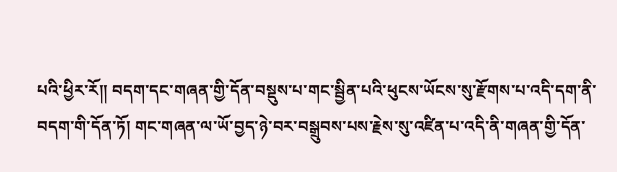པའི་ཕྱིར་རོ།། བདག་དང་གཞན་གྱི་དོན་བསྡུས་པ་གང་སྦྱིན་པའི་ཕུངས་ཡོངས་སུ་རྫོགས་པ་འདི་དག་ནི་བདག་གི་དོན་ཏོ། གང་གཞན་ལ་ཡོ་བྱད་ཉེ་བར་བསྒྲུབས་པས་རྗེས་སུ་འཛིན་པ་འདི་ནི་གཞན་གྱི་དོན་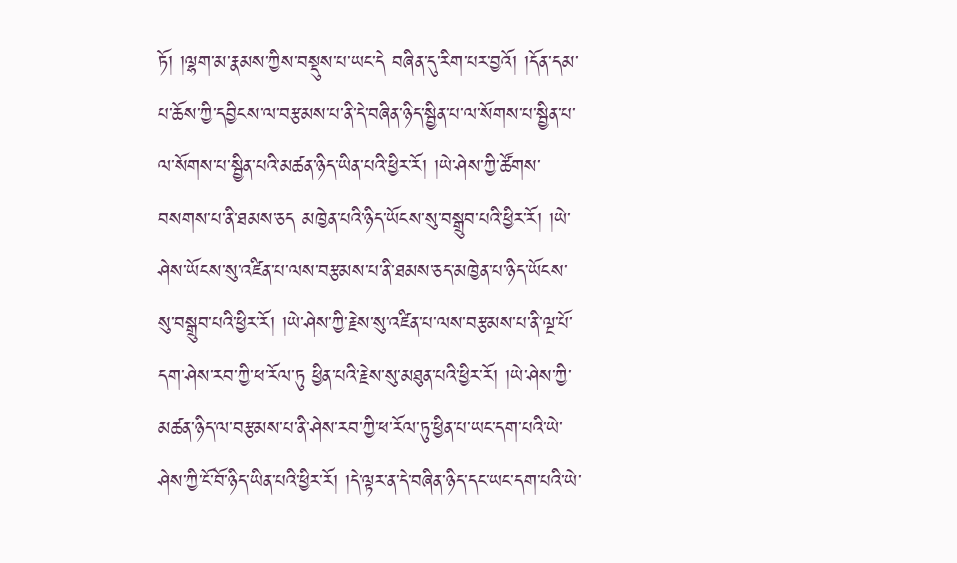ཏོ། །ལྷག་མ་རྣམས་ཀྱིས་བསྡུས་པ་ཡང་དེ བཞིན་དུ་རིག་པར་བྱའོ། །དོན་དམ་པ་ཆོས་ཀྱི་དབྱིངས་ལ་བརྩམས་པ་ནི་དེ་བཞིན་ཉིད་སྦྱིན་པ་ལ་སོགས་པ་སྦྱིན་པ་ལ་སོགས་པ་སྦྱིན་པའི་མཚན་ཉིད་ཡིན་པའི་ཕྱིར་རོ། །ཡེ་ཤེས་ཀྱི་ཚོགས་བསགས་པ་ནི་ཐམས་ཅད མཁྱེན་པའི་ཉིད་ཡོངས་སུ་བསྒྲུབ་པའི་ཕྱིར་རོ། །ཡེ་ཤེས་ཡོངས་སུ་འཛིན་པ་ལས་བརྩམས་པ་ནི་ཐམས་ཅད་མཁྱེན་པ་ཉིད་ཡོངས་སུ་བསྒྲུབ་པའི་ཕྱིར་རོ། །ཡེ་ཤེས་ཀྱི་རྗེས་སུ་འཛིན་པ་ལས་བརྩམས་པ་ནི་ལྔ་པོ་དག་ཤེས་རབ་ཀྱི་ཕ་རོལ་ཏུ ཕྱིན་པའི་རྗེས་སུ་མཐུན་པའི་ཕྱིར་རོ། །ཡེ་ཤེས་ཀྱི་མཚན་ཉིད་ལ་བརྩམས་པ་ནི་ཤེས་རབ་ཀྱི་ཕ་རོལ་ཏུ་ཕྱིན་པ་ཡང་དག་པའི་ཡེ་ཤེས་ཀྱི་ངོ་བོ་ཉིད་ཡིན་པའི་ཕྱིར་རོ། །དེ་ལྟར་ན་དེ་བཞིན་ཉིད་དང་ཡང་དག་པའི་ཡེ་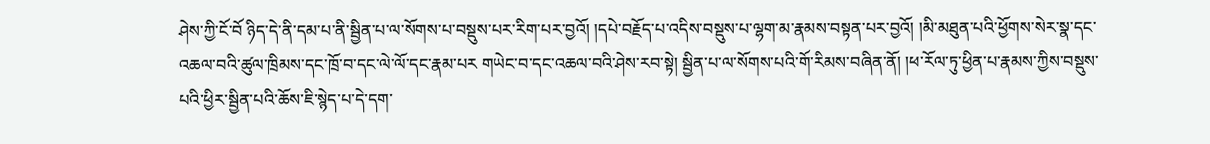ཤེས་ཀྱི་ངོ་བོ ཉིད་དེ་ནི་དམ་པ་ནི་སྦྱིན་པ་ལ་སོགས་པ་བསྡུས་པར་རིག་པར་བྱའོ། །དཔེ་བརྗོད་པ་འདིས་བསྡུས་པ་ལྷག་མ་རྣམས་བསྟན་པར་བྱའོ། །མི་མཐུན་པའི་ཕྱོགས་སེར་སྣ་དང་འཆལ་བའི་ཚུལ་ཁྲིམས་དང་ཁྲོ་བ་དང་ལེ་ལོ་དང་རྣམ་པར གཡེང་བ་དང་འཆལ་བའི་ཤེས་རབ་སྟེ། སྦྱིན་པ་ལ་སོགས་པའི་གོ་རིམས་བཞིན་ནོ། །ཕ་རོལ་ཏུ་ཕྱིན་པ་རྣམས་ཀྱིས་བསྡུས་པའི་ཕྱིར་སྦྱིན་པའི་ཆོས་ཇི་སྙེད་པ་དེ་དག་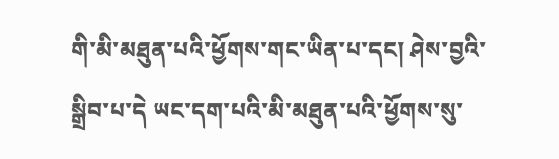གི་མི་མཐུན་པའི་ཕྱོགས་གང་ཡིན་པ་དང། ཤེས་བྱའི་སྒྲིབ་པ་དེ ཡང་དག་པའི་མི་མཐུན་པའི་ཕྱོགས་སུ་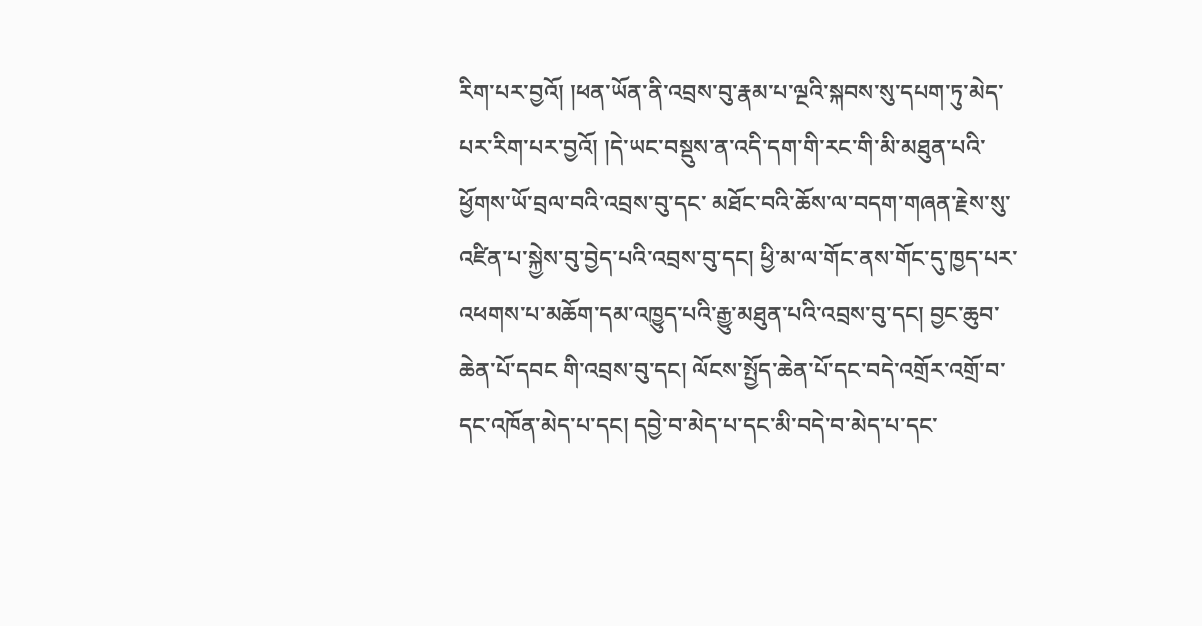རིག་པར་བྱའོ། །ཕན་ཡོན་ནི་འབྲས་བུ་རྣམ་པ་ལྔའི་སྐབས་སུ་དཔག་ཏུ་མེད་པར་རིག་པར་བྱའོ། །དེ་ཡང་བསྡུས་ན་འདི་དག་གི་རང་གི་མི་མཐུན་པའི་ཕྱོགས་ཡོ་བྲལ་བའི་འབྲས་བུ་དང་ མཐོང་བའི་ཆོས་ལ་བདག་གཞན་རྗེས་སུ་འཛིན་པ་སྐྱེས་བུ་བྱེད་པའི་འབྲས་བུ་དང། ཕྱི་མ་ལ་གོང་ནས་གོང་དུ་ཁྱད་པར་འཕགས་པ་མཆོག་དམ་འཁྱུད་པའི་རྒྱུ་མཐུན་པའི་འབྲས་བུ་དང། བྱང་ཆུབ་ཆེན་པོ་དབང གི་འབྲས་བུ་དང། ལོངས་སྤྱོད་ཆེན་པོ་དང་བདེ་འགྲོར་འགྲོ་བ་དང་འཁོན་མེད་པ་དང། དབྱེ་བ་མེད་པ་དང་མི་བདེ་བ་མེད་པ་དང་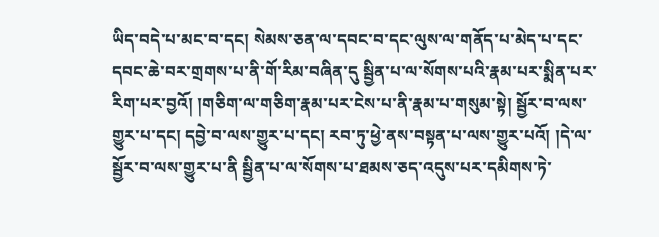ཡིད་བདེ་པ་མང་བ་དང། སེམས་ཅན་ལ་དབང་བ་དང་ལུས་ལ་གནོད་པ་མེད་པ་དང་དབང་ཆེ་བར་གྲགས་པ་ནི་གོ་རིམ་བཞིན་དུ སྦྱིན་པ་ལ་སོགས་པའི་རྣམ་པར་སྨིན་པར་རིག་པར་བྱའོ། །གཅིག་ལ་གཅིག་རྣམ་པར་ངེས་པ་ནི་རྣམ་པ་གསུམ་སྟེ། སྦྱོར་བ་ལས་གྱུར་པ་དང། དབྱེ་བ་ལས་གྱུར་པ་དང། རབ་ཏུ་ཕྱེ་ནས་བསྟན་པ་ལས་གྱུར་པའོ། །དེ་ལ་སྦྱོར་བ་ལས་གྱུར་པ་ནི སྦྱིན་པ་ལ་སོགས་པ་ཐམས་ཅད་འདུས་པར་དམིགས་ཏེ་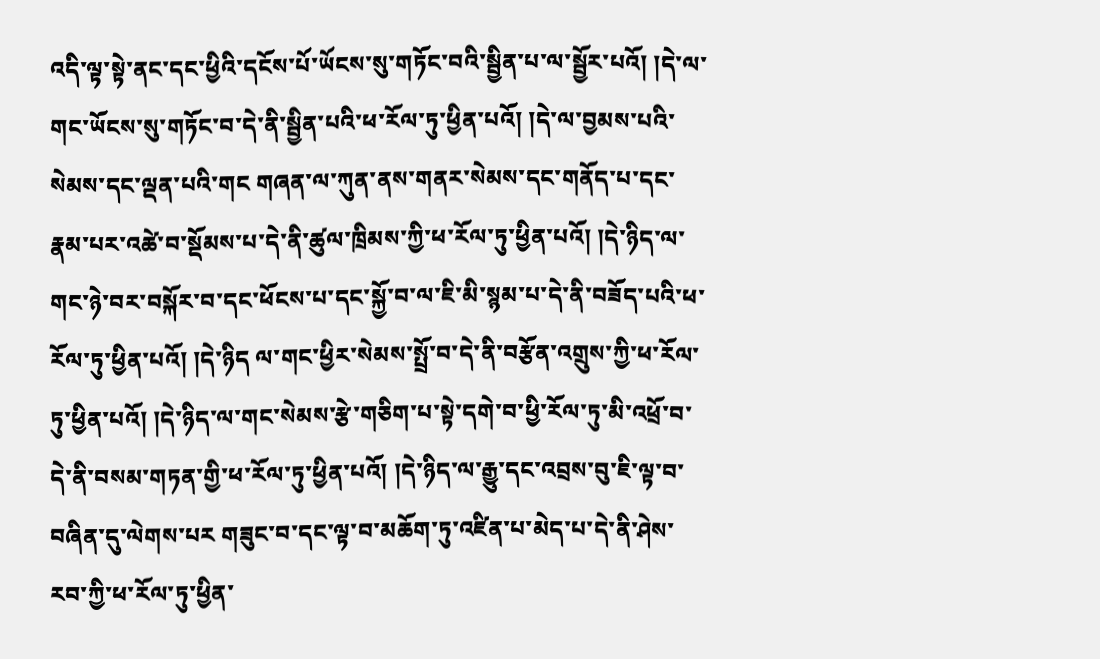འདི་ལྟ་སྟེ་ནང་དང་ཕྱིའི་དངོས་པོ་ཡོངས་སུ་གཏོང་བའི་སྦྱིན་པ་ལ་སྦྱོར་པའོ། །དེ་ལ་གང་ཡོངས་སུ་གཏོང་བ་དེ་ནི་སྦྱིན་པའི་ཕ་རོལ་ཏུ་ཕྱིན་པའོ། །དེ་ལ་བྱམས་པའི་སེམས་དང་ལྡན་པའི་གང གཞན་ལ་ཀུན་ནས་གནར་སེམས་དང་གནོད་པ་དང་རྣམ་པར་འཚེ་བ་སྡོམས་པ་དེ་ནི་ཚུལ་ཁྲིམས་ཀྱི་ཕ་རོལ་ཏུ་ཕྱིན་པའོ། །དེ་ཉིད་ལ་གང་ཉེ་བར་བསྐོར་བ་དང་ཕོངས་པ་དང་སྐྱོ་བ་ལ་ཇི་མི་སྙམ་པ་དེ་ནི་བཟོད་པའི་ཕ་རོལ་ཏུ་ཕྱིན་པའོ། །དེ་ཉིད ལ་གང་ཕྱིར་སེམས་སྤྲོ་བ་དེ་ནི་བརྩོན་འགྲུས་ཀྱི་ཕ་རོལ་ཏུ་ཕྱིན་པའོ། །དེ་ཉིད་ལ་གང་སེམས་རྩེ་གཅིག་པ་སྟེ་དགེ་བ་ཕྱི་རོལ་ཏུ་མི་འཕྲོ་བ་དེ་ནི་བསམ་གཏན་གྱི་ཕ་རོལ་ཏུ་ཕྱིན་པའོ། །དེ་ཉིད་ལ་རྒྱུ་དང་འབྲས་བུ་ཇི་ལྟ་བ་བཞིན་དུ་ལེགས་པར གཟུང་བ་དང་ལྟ་བ་མཆོག་ཏུ་འཛིན་པ་མེད་པ་དེ་ནི་ཤེས་རབ་ཀྱི་ཕ་རོལ་ཏུ་ཕྱིན་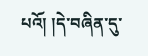པའོ། །དེ་བཞིན་དུ་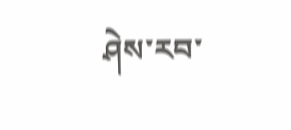ཤེས་རབ་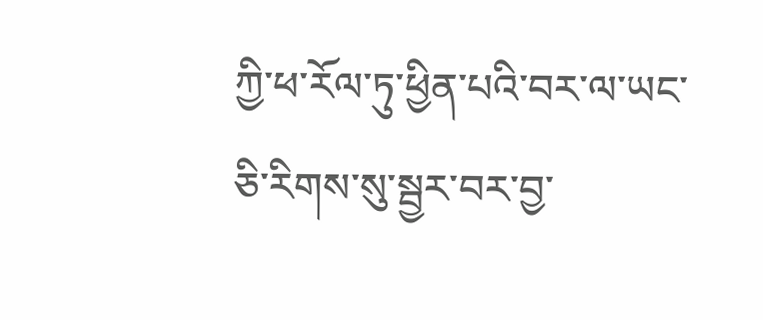ཀྱི་ཕ་རོལ་ཏུ་ཕྱིན་པའི་བར་ལ་ཡང་ཅི་རིགས་སུ་སྦྱར་བར་བྱ་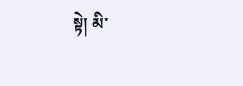སྟེ། མི་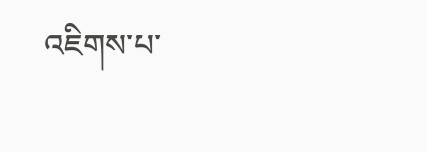འཇིགས་པ་